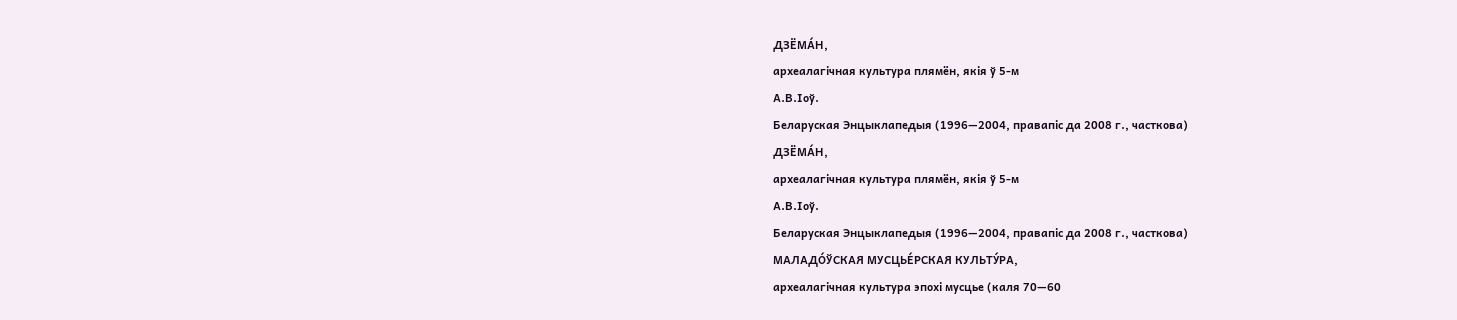ДЗЁМА́Н,
археалагічная культура плямён, якія ў 5-м
А.В.Іоў.
Беларуская Энцыклапедыя (1996—2004, правапіс да 2008 г., часткова)
ДЗЁМА́Н,
археалагічная культура плямён, якія ў 5-м
А.В.Іоў.
Беларуская Энцыклапедыя (1996—2004, правапіс да 2008 г., часткова)
МАЛАДО́ЎСКАЯ МУСЦЬЕ́РСКАЯ КУЛЬТУ́РА,
археалагічная культура эпохі мусцье (каля 70—60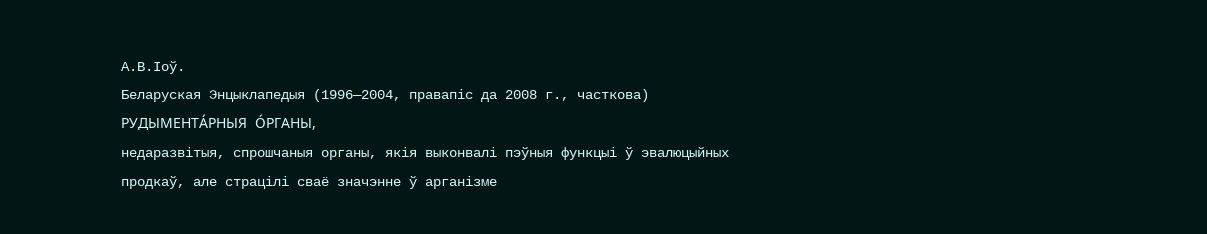А.В.Іоў.
Беларуская Энцыклапедыя (1996—2004, правапіс да 2008 г., часткова)
РУДЫМЕНТА́РНЫЯ О́РГАНЫ,
недаразвітыя, спрошчаныя органы, якія выконвалі пэўныя функцыі ў эвалюцыйных продкаў, але страцілі сваё значэнне ў арганізме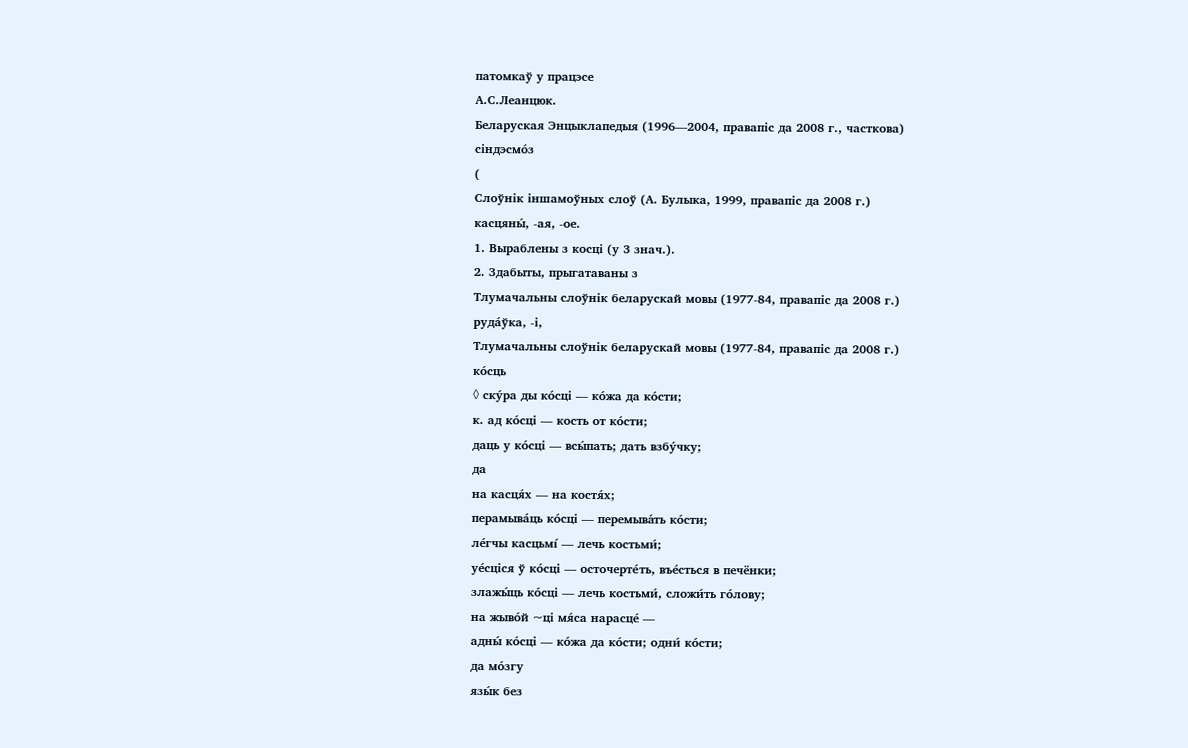патомкаў у працэсе
А.С.Леанцюк.
Беларуская Энцыклапедыя (1996—2004, правапіс да 2008 г., часткова)
сіндэсмо́з
(
Слоўнік іншамоўных слоў (А. Булыка, 1999, правапіс да 2008 г.)
касцяны́, ‑ая, ‑ое.
1. Выраблены з косці (у 3 знач.).
2. Здабыты, прыгатаваны з
Тлумачальны слоўнік беларускай мовы (1977-84, правапіс да 2008 г.)
руда́ўка, ‑і,
Тлумачальны слоўнік беларускай мовы (1977-84, правапіс да 2008 г.)
ко́сць
◊ ску́ра ды ко́сці — ко́жа да ко́сти;
к. ад ко́сці — кость от ко́сти;
даць у ко́сці — всы́пать; дать взбу́чку;
да
на касця́х — на костя́х;
перамыва́ць ко́сці — перемыва́ть ко́сти;
ле́гчы касцьмі́ — лечь костьми́;
уе́сціся ў ко́сці — осточерте́ть, въе́сться в печёнки;
злажы́ць ко́сці — лечь костьми́, сложи́ть го́лову;
на жыво́й ~ці мя́са нарасце́ —
адны́ ко́сці — ко́жа да ко́сти; одни́ ко́сти;
да мо́згу
язы́к без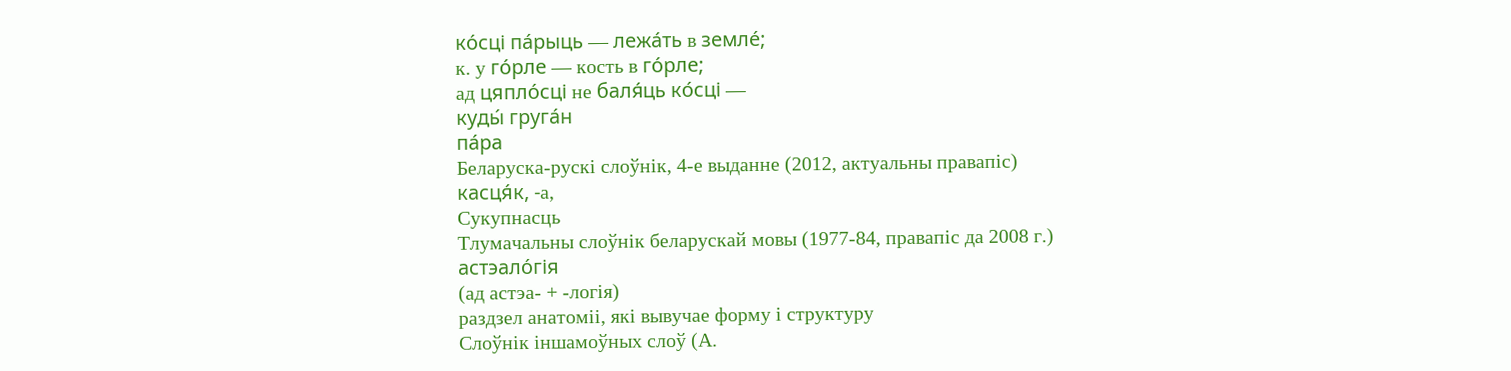ко́сці па́рыць — лежа́ть в земле́;
к. у го́рле — кость в го́рле;
ад цяпло́сці не баля́ць ко́сці —
куды́ груга́н
па́ра
Беларуска-рускі слоўнік, 4-е выданне (2012, актуальны правапіс)
касця́к, ‑а,
Сукупнасць
Тлумачальны слоўнік беларускай мовы (1977-84, правапіс да 2008 г.)
астэало́гія
(ад астэа- + -логія)
раздзел анатоміі, які вывучае форму і структуру
Слоўнік іншамоўных слоў (А.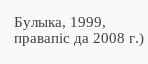Булыка, 1999, правапіс да 2008 г.)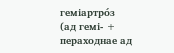геміартро́з
(ад гемі- +
пераходнае ад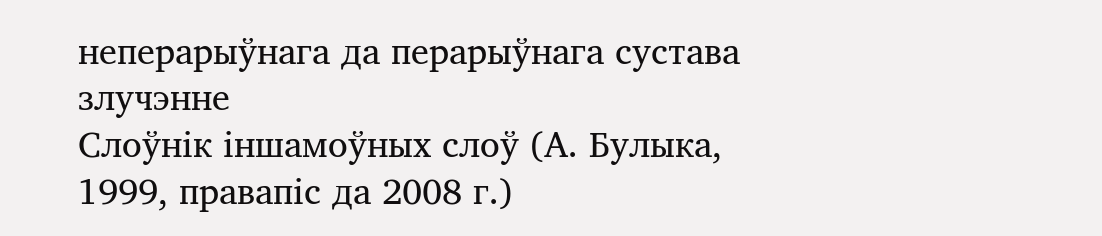неперарыўнага да перарыўнага сустава злучэнне
Слоўнік іншамоўных слоў (А. Булыка, 1999, правапіс да 2008 г.)